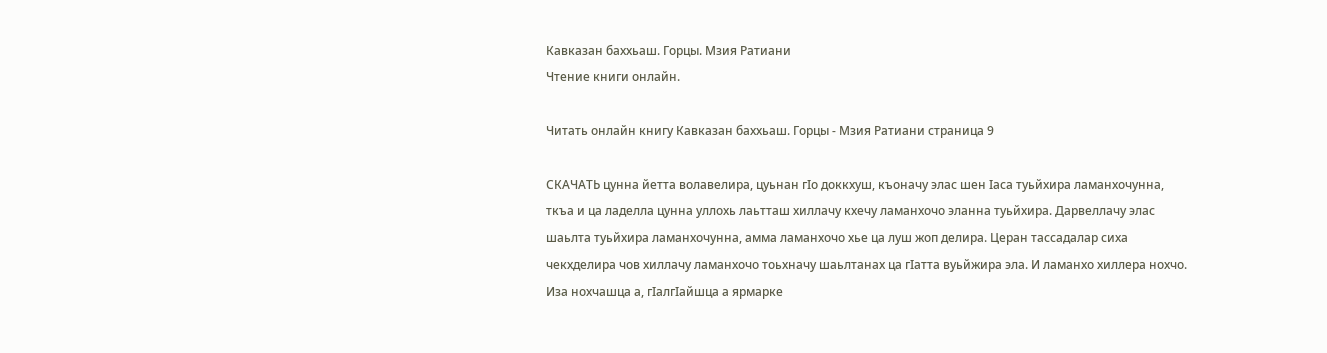Кавказан баххьаш. Горцы. Мзия Ратиани
Чтение книги онлайн.

Читать онлайн книгу Кавказан баххьаш. Горцы - Мзия Ратиани страница 9

СКАЧАТЬ цунна йетта волавелира, цуьнан гIо доккхуш, къоначу элас шен Iаса туьйхира ламанхочунна, ткъа и ца ладелла цунна уллохь лаьтташ хиллачу кхечу ламанхочо эланна туьйхира. Дарвеллачу элас шаьлта туьйхира ламанхочунна, амма ламанхочо хье ца луш жоп делира. Церан тассадалар сиха чекхделира чов хиллачу ламанхочо тоьхначу шаьлтанах ца гIатта вуьйжира эла. И ламанхо хиллера нохчо. Иза нохчашца а, гIалгIайшца а ярмарке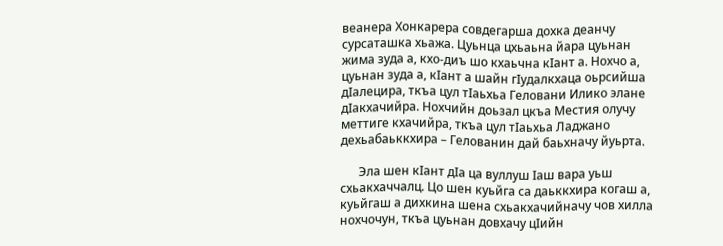веанера Хонкарера совдегарша дохка деанчу сурсаташка хьажа. Цуьнца цхьаьна йара цуьнан жима зуда а, кхо-диъ шо кхаьчна кIант а. Нохчо а, цуьнан зуда а, кIант а шайн гIудалкхаца оьрсийша дIалецира, ткъа цул тIаьхьа Геловани Илико элане дIакхачийра. Нохчийн доьзал цкъа Местия олучу меттиге кхачийра, ткъа цул тIаьхьа Ладжано дехьабаьккхира – Гелованин дай баьхначу йуьрта.

      Эла шен кIант дIа ца вуллуш Iаш вара уьш схьакхаччалц. Цо шен куьйга са даьккхира когаш а, куьйгаш а дихкина шена схьакхачийначу чов хилла нохчочун, ткъа цуьнан довхачу цIийн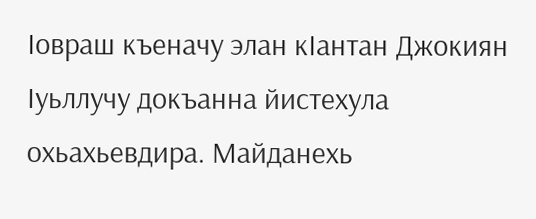Iовраш къеначу элан кIантан Джокиян Iуьллучу докъанна йистехула охьахьевдира. Майданехь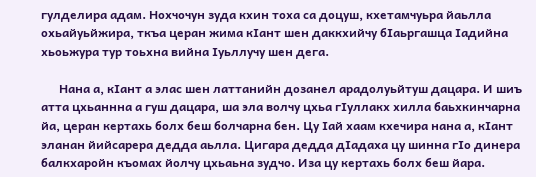гулделира адам. Нохчочун зуда кхин тоха са доцуш, кхетамчуьра йаьлла охьайуьйжира, ткъа церан жима кIант шен даккхийчу бIаьргашца Iадийна хьоьжура тур тоьхна вийна Iуьллучу шен дега.

      Нана а, кIант а элас шен латтанийн дозанел арадолуьйтуш дацара. И шиъ атта цхьаннна а гуш дацара, ша эла волчу цхьа гIуллакх хилла баьхкинчарна йа, церан кертахь болх беш болчарна бен. Цу Iай хаам кхечира нана а, кIант эланан йийсарера дедда аьлла. Цигара дедда дIадаха цу шинна гIо динера балкхаройн къомах йолчу цхьаьна зудчо. Иза цу кертахь болх беш йара.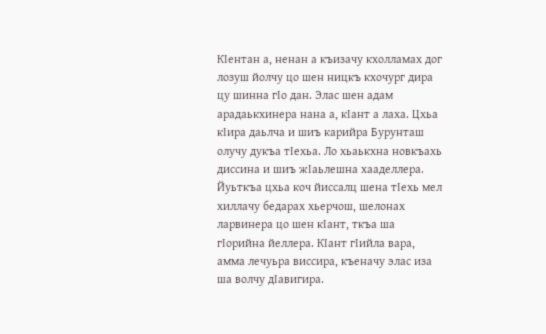КIентан а, ненан а къизачу кхолламах дог лозуш йолчу цо шен ницкъ кхочург дира цу шинна гIо дан. Элас шен адам арадаькхинера нана а, кIант а лаха. Цхьа кIира даьлча и шиъ карийра Бурунташ олучу дукъа тIехьа. Ло хьаькхна новкъахь диссина и шиъ жIаьлешна хааделлера. Йуьткъа цхьа коч йиссалц шена тIехь мел хиллачу бедарах хьерчош, шелонах ларвинера цо шен кIант, ткъа ша гIорийна йеллера. КIант гIийла вара, амма лечуьра виссира, къеначу элас иза ша волчу дIавигира.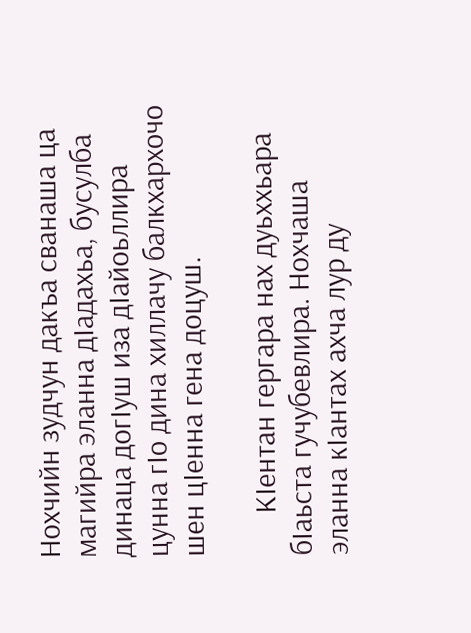Нохчийн зудчун дакъа сванаша ца магийра эланна дIадахьа, бусулба динаца догIуш иза дIайоьллира цунна гIо дина хиллачу балкхархочо шен цIенна гена доцуш.

      КIентан гергара нах дуьххьара бIаьста гучубевлира. Нохчаша эланна кIантах ахча лур ду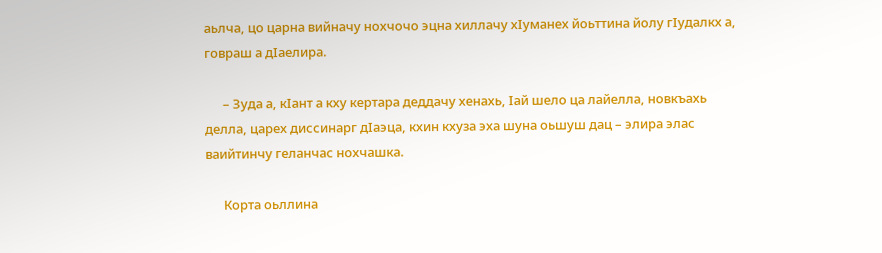аьлча, цо царна вийначу нохчочо эцна хиллачу хIуманех йоьттина йолу гIудалкх а, говраш а дIаелира.

      – Зуда а, кIант а кху кертара деддачу хенахь, Iай шело ца лайелла, новкъахь делла, царех диссинарг дIаэца, кхин кхуза эха шуна оьшуш дац – элира элас ваийтинчу геланчас нохчашка.

      Корта оьллина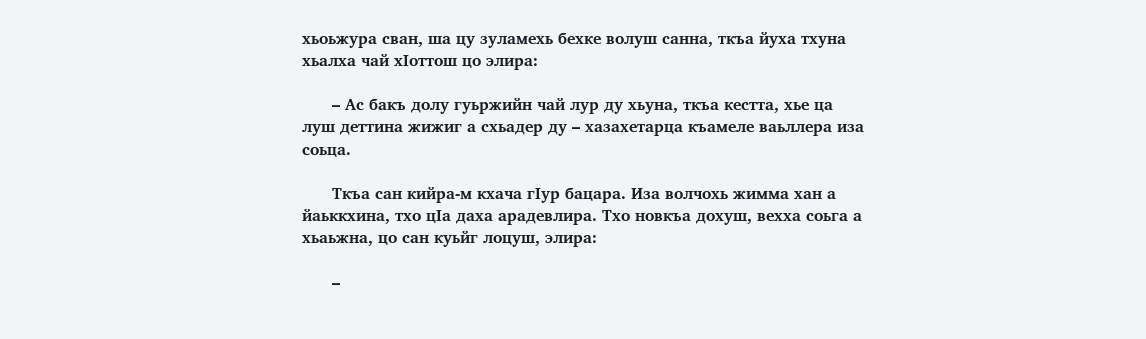хьоьжура сван, ша цу зуламехь бехке волуш санна, ткъа йуха тхуна хьалха чай хIоттош цо элира:

      – Ас бакъ долу гуьржийн чай лур ду хьуна, ткъа кестта, хье ца луш деттина жижиг а схьадер ду – хазахетарца къамеле ваьллера иза соьца.

      Ткъа сан кийра-м кхача гIур бацара. Иза волчохь жимма хан а йаьккхина, тхо цIа даха арадевлира. Тхо новкъа дохуш, вехха соьга а хьаьжна, цо сан куьйг лоцуш, элира:

      –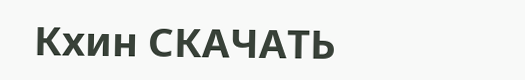Кхин СКАЧАТЬ